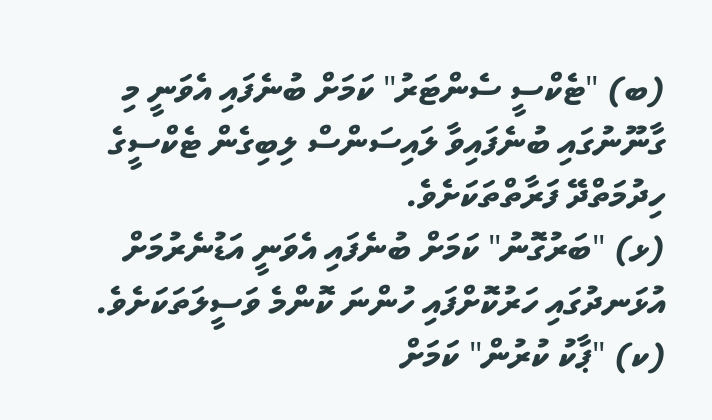(ބ) "ޓެކްސީ ސެންޓަރު" ކަމަށް ބުނެފައި އެވަނީ މި ގާނޫނުގައި ބުނެފައިވާ ލައިސަންސް ލިބިގެން ޓެކްސީގެ ހިދުމަތްދޭ ފަރާތްތަކަށެވެ.
(ޅ) "ބަރުގޮނު" ކަމަށް ބުނެފައި އެވަނީ އަޑުނެރުމަށް އުޅަނދުގައި ހަރުކޮށްފައި ހުންނަ ކޮންމެ ވަސީލަތަކަށެވެ.
(ކ) "ޕާކު ކުރުން" ކަމަށް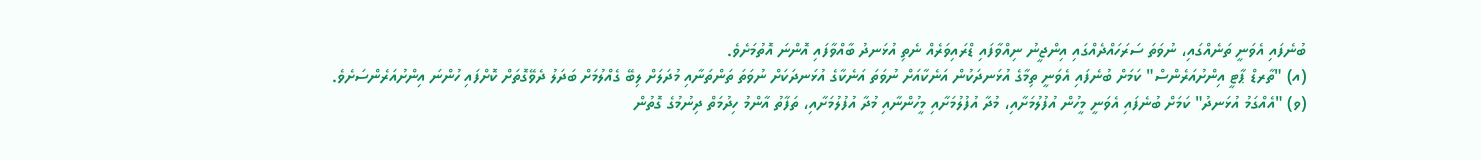ބުނެފައި އެވަނީ ތަނެއްގައި، ނުވަތަ ސަރަހައްދެއްގައި އިންޖީނު ނިއްވާފައި ޑްރައިވަރެއް ނެތި އުޅަނދު ބާއްވާފައި އޮންނަ އޮތުމަށެވެ.
(އ) "ތާރޑް ޕާޓީ އިންށުއަރެންސް" ކަމަށް ބުނެފައި އެވަނީ ތިމާގެ އުޅަނދަކުން އަނެކާއަށް ނުވަތަ އަނެކާގެ އުޅަނދަކަށް ނުވަތަ ތަންތަނާއި މުދަލަށް ލިބޭ ގެއްލުމަށް ބަދަލު ދެވޭގޮތަށް ކޮށްފައި ހުންނަ އިންށުއަރެންސަށެވެ.
(ވ) "އެއްގަމު އުޅަނދު" ކަމަށް ބުނެފައި އެވަނީ މީހުން އުފުލުމަށާއި، މުދާ އުފުލުމަށާއި މީހުންނާއި މުދާ އުފުލުމަށާއި، ތަފާތު އާންމު ހިދުމަތް ދިނުމުގެ ގޮތުން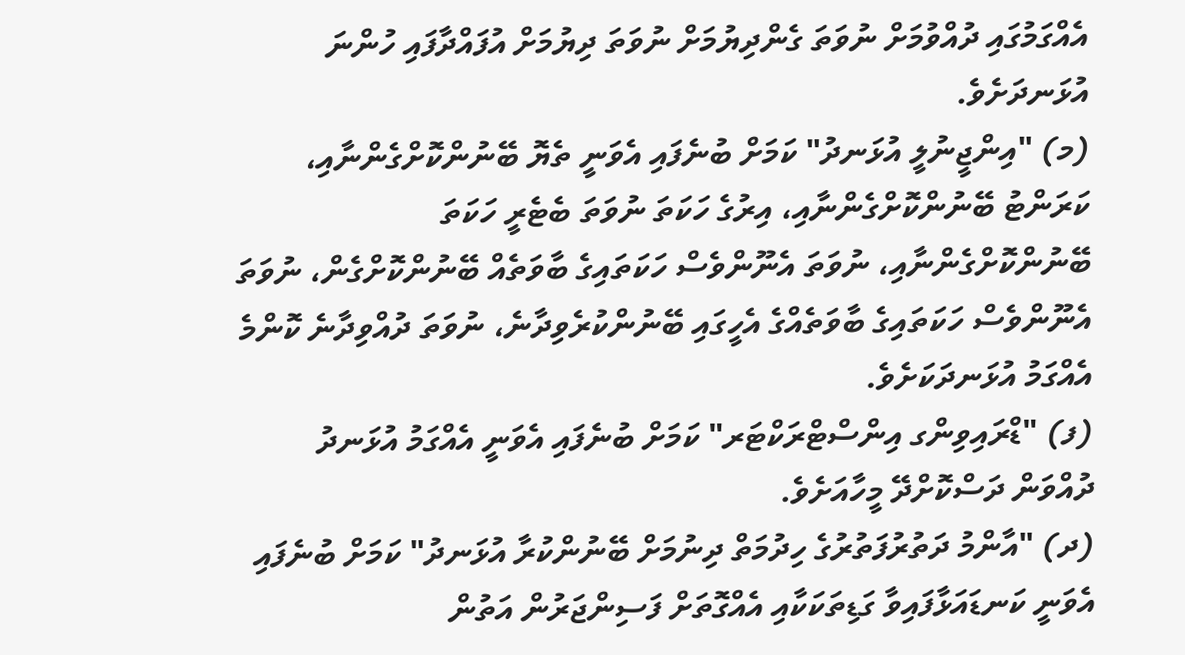އެއްގަމުގައި ދުއްވުމަށް ނުވަތަ ގެންދިޔުމަށް ނުވަތަ ދިޔުމަށް އުފައްދާފައި ހުންނަ އުޅަނދަށެވެ.
(މ) "އިންޖީނުލީ އުޅަނދު" ކަމަށް ބުނެފައި އެވަނީ ތެޔޮ ބޭނުންކޮށްގެންނާއި، ކަރަންޓު ބޭނުންކޮށްގެންނާއި، އިރުގެ ހަކަތަ ނުވަތަ ބެޓެރީ ހަކަތަ ބޭނުންކޮށްގެންނާއި، ނުވަތަ އެނޫންވެސް ހަކަތައިގެ ބާވަތެއް ބޭނުންކޮށްގެން، ނުވަތަ އެނޫންވެސް ހަކަތައިގެ ބާވަތެއްގެ އެހީގައި ބޭނުންކުރެވިދާނެ، ނުވަތަ ދުއްވިދާނެ ކޮންމެ އެއްގަމު އުޅަނދަކަށެވެ.
(ފ) "ޑްރައިވިންގ އިންސްޓްރަކްޓަރ" ކަމަށް ބުނެފައި އެވަނީ އެއްގަމު އުޅަނދު ދުއްވަން ދަސްކޮށްދޭ މީހާއަށެވެ.
(ދ) "އާންމު ދަތުރުފަތުރުގެ ހިދުމަތް ދިނުމަށް ބޭނުންކުރާ އުޅަނދު" ކަމަށް ބުނެފައި އެވަނީ ކަނޑައަޅާފައިވާ ގަޑިތަކަކާއި އެއްގޮތަށް ފަސިންޖަރުން އަތުން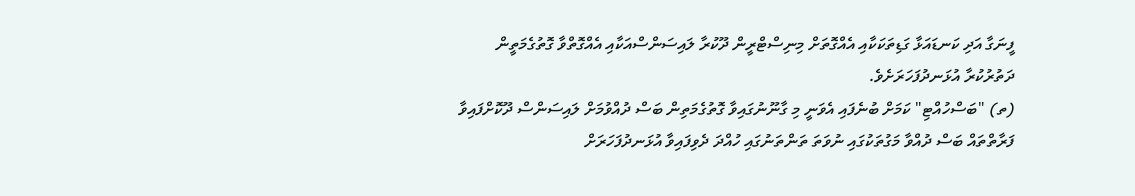ފީނަގާ އަދި ކަނޑައަޅާ ގަޑިތަކަކާއި އެއްގޮތަށް މިނިސްޓްރީން ދޫކުރާ ލައިސަންސްއަކާއި އެއްގޮތްވާ ގޮތުގެމަތީން ދަތުރުކުރާ އުޅަނދުފަހަރަށެވެ.
(ތ) "ބަސްހުއްޓި" ކަމަށް ބުނެފައި އެވަނީ މި ގާނޫނުގައިވާ ގޮތުގެމަތިން ބަސް ދުއްވުމަށް ލައިސަންސް ދޫކޮށްފައިވާ ފަރާތްތައް ބަސް ދުއްވާ މަގުތަކުގައި ނުވަތަ ތަންތަނުގައި ހުއްދަ ދެވިފައިވާ އުޅަނދުފަހަރަށް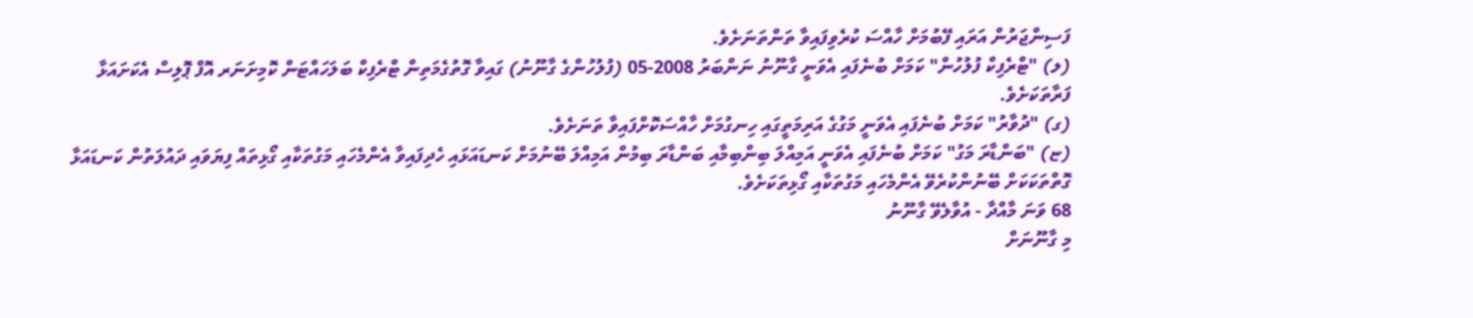ފަސިންޖަރުން އަރައި ފޭބުމަށް ހާއްސަ ކުރެވިފައިވާ ތަންތަނަށެވެ.
(ލ) "ޓްރެފިކް ފުލުހުން" ކަމަށް ބުނެފައި އެވަނީ ގާނޫނު ނަންބަރު 2008-05 (ފުލުހުންގެ ގާނޫނު) ގައިވާ ގޮތުގެމަތިން ޓްރެފިކް ބަލަހައްޓަން ކޮމިށަނަރ އޮފް ޕޮލިސް އެކަށައަޅާ ފަރާތަކަށެވެ.
(ގ) "ދުވާރު" ކަމަށް ބުނެފައި އެވަނީ މަގުގެ އަރިމަތީގައި ހިނގުމަށް ހާއްސަކޮށްފައިވާ ތަނަށެވެ.
(ޏ) "ބަންޑާރަ މަގު" ކަމަށް ބުނެފައި އެވަނީ އަމިއްލަ ބިންބިމާއި ބަންޑާރަ ބިމުން އަމިއްލަ ބޭނުމަށް ކަނޑައަޅައި ހެދިފައިވާ އެންމެހައި މަގުތަކާއި ގޯޅިތައް ފިޔަވައި ދައުލަތުން ކަނޑައަޅާ ގޮތްތަކަކަށް ބޭނުންކުރެވޭ އެންމެހައި މަގުތަކާއި ގޯޅިތަކަށެވެ.
68 ވަނަ މާއްދާ - އުވާލެވޭ ގާނޫނު
މި ގާނޫނަށް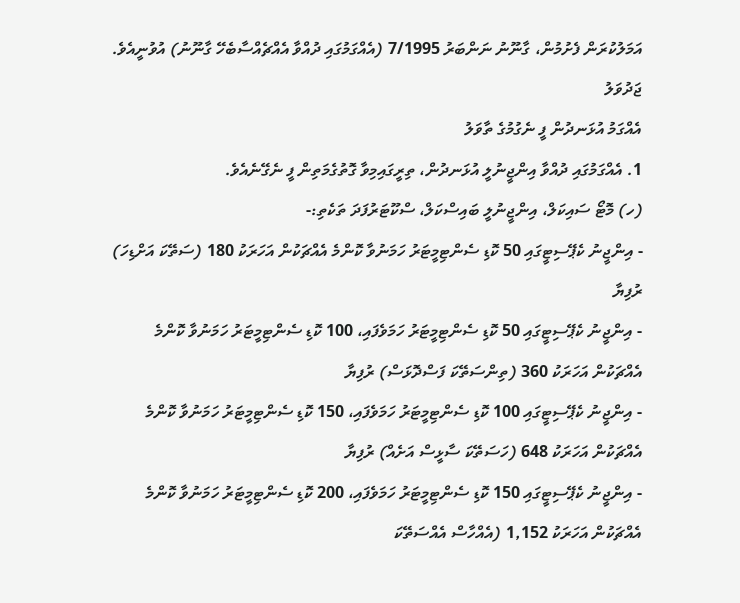އަމަލުކުރަން ފެށުމުން، ގާނޫނު ނަންބަރު 7/1995 (އެއްގަމުގައި ދުއްވާ އެއްޗެއްސާބެހޭ ގާނޫނު) އުވުނީއެވެ.
ޖަދުވަލު
އެއްގަމު އުޅަނދުން ފީ ނެގުމުގެ ތާވަލު
1. އެއްގަމުގައި ދުއްވާ އިންޖީނުލީ އުޅަނދުން، ތިރީގައިމިވާ ގޮތުގެމަތިން ފީ ނެގޭނެއެވެ.
(ހ) މޮޓޯ ސައިކަލް، އިންޖީނުލީ ބައިސްކަލް، ސްކޫޓަރުފަދަ ތަކެތި:-
- އިންޖީނު ކެޕޭސިޓީގައި 50 ކޮޑި ސެންޓިމީޓަރު ހަމަނުވާ ކޮންމެ އެއްޗަކުން އަހަރަކު 180 (ސަތޭކަ އަށްޑިހަ) ރުފިޔާ
- އިންޖީނު ކެޕޭސިޓީގައި 50 ކޮޑި ސެންޓިމީޓަރު ހަމަވެފައި، 100 ކޮޑި ސެންޓިމީޓަރު ހަމަނުވާ ކޮންމެ އެއްޗަކުން އަހަރަކު 360 (ތިންސަތޭކަ ފަސްދޮޅަސް) ރުފިޔާ
- އިންޖީނު ކެޕޭސިޓީގައި 100 ކޮޑި ސެންޓިމީޓަރު ހަމަވެފައި، 150 ކޮޑި ސެންޓިމީޓަރު ހަމަނުވާ ކޮންމެ އެއްޗަކުން އަހަރަކު 648 (ހަސަތޭކަ ސާޅީސް އަށެއް) ރުފިޔާ
- އިންޖީނު ކެޕޭސިޓީގައި 150 ކޮޑި ސެންޓިމީޓަރު ހަމަވެފައި، 200 ކޮޑި ސެންޓިމީޓަރު ހަމަނުވާ ކޮންމެ އެއްޗަކުން އަހަރަކު 1,152 (އެއްހާސް އެއްސަތޭކަ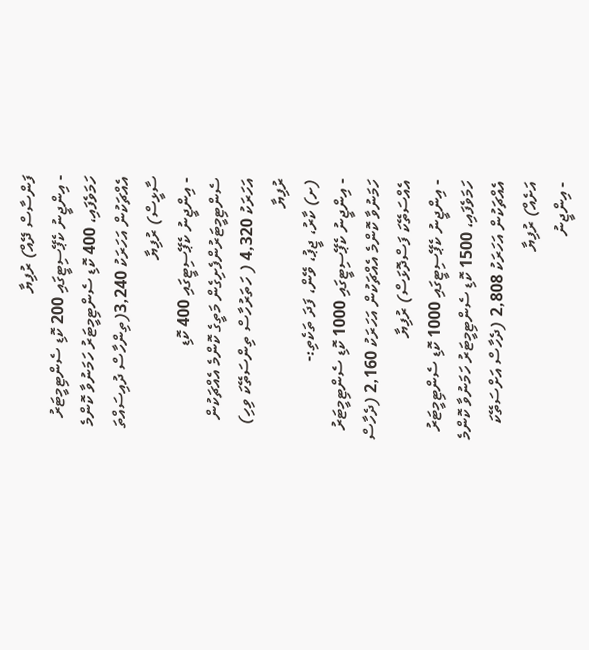ފަންސާސް ދޭއް) ރުފިޔާ
- އިންޖީނު ކެޕޭސިޓީގައި 200 ކޮޑި ސެންޓިމީޓަރު ހަމަވެފައި، 400 ކޮޑި ސެންޓިމީޓަރު ހަމަނުވާ ކޮންމެ އެއްޗަކުން އަހަރަކު 3,240(ތިންހާސް ދުއިސައްތަ ސާޅީސް) ރުފިޔާ
- އިންޖީނު ކެޕޭސިޓީގައި 400 ކޮޑި ސެންޓިމީޓަރުންފެށިގެން މަތީގެ ކޮންމެ އެއްޗަކުން އަހަރަކު 4,320 ( ހަތަރުހާސް ތިންސަތޭކަ ވިހި) ރުފިޔާ
(ށ) ކާރު، ޖީޕު، ވޭން، ފަދަ ތަކެތި:-
- އިންޖީނު ކެޕޭސިޓީގައި 1000 ކޮޑި ސެންޓިމީޓަރު ހަމަނުވާ ކޮންމެ އެއްޗަކުން އަހަރަކު 2,160 (ދެހާސް އެއްސަތޭކަ ފަސްދޮޅަސް) ރުފިޔާ
- އިންޖީނު ކެޕޭސިޓީގައި 1000 ކޮޑި ސެންޓިމީޓަރު ހަމަވެފައި، 1500 ކޮޑި ސެންޓިމީޓަރު ހަމަނުވާ ކޮންމެ އެއްޗަކުން އަހަރަކު 2,808 (ދެހާސް އަށްސަތޭކަ އަށެއް) ރުފިޔާ
- އިންޖީނު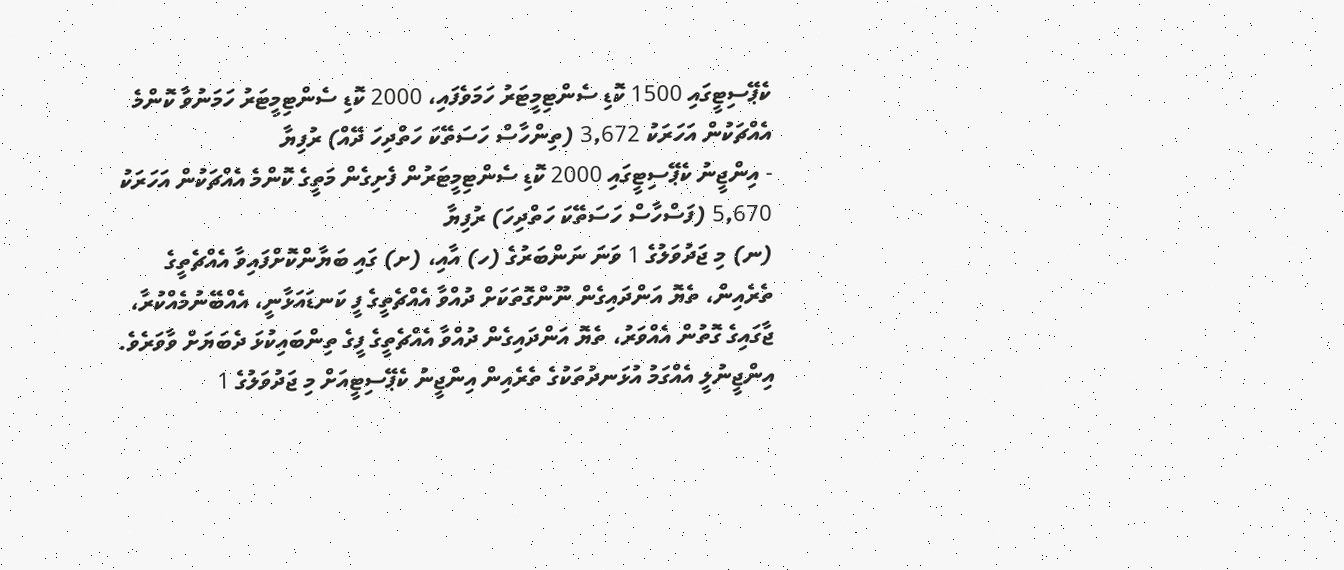ކެޕޭސިޓީގައި 1500 ކޮޑި ސެންޓިމީޓަރު ހަމަވެފައި، 2000 ކޮޑި ސެންޓިމީޓަރު ހަމަނުވާ ކޮންމެ އެއްޗަކުން އަހަރަކު 3,672 (ތިންހާސް ހަސަތޭކަ ހަތްދިހަ ދޭއް) ރުފިޔާ
- އިންޖީނު ކެޕޭސިޓީގައި 2000 ކޮޑި ސެންޓިމީޓަރުން ފެށިގެން މަތީގެ ކޮންމެ އެއްޗަކުން އަހަރަކު 5,670 (ފަސްހާސް ހަސަތޭކަ ހަތްދިހަ) ރުފިޔާ
(ނ) މި ޖަދުވަލުގެ 1 ވަނަ ނަންބަރުގެ (ހ) އާއި، (ށ) ގައި ބަޔާންކޮށްފައިވާ އެއްޗެތީގެ ތެރެއިން، ތެޔޮ އަންދައިގެން ނޫންގޮތަކަށް ދުއްވާ އެއްޗެތީގެ ފީ ކަނޑައަޅާނީ، އެއްބޭނުމެއްކުރާ، ޖާގައިގެ ގޮތުން އެއްވަރު، ތެޔޮ އަންދައިގެން ދުއްވާ އެއްޗެތީގެ ފީގެ ތިންބައިކުޅަ ދެބަޔަށް ވާވަރެވެ. އިންޖީނުލީ އެއްގަމު އުޅަނދުތަކުގެ ތެރެއިން އިންޖީނު ކެޕޭސިޓީއަށް މި ޖަދުވަލުގެ 1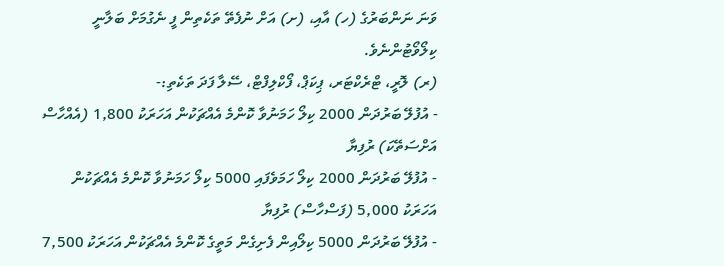ވަނަ ނަންބަރުގެ (ހ) އާއި، (ށ) އަށް ނުފެތޭ ތަކެތިން ފީ ނެގުމަށް ބަލާނީ ކިލޯވޯޓުންނެވެ.
(ރ) ލޮރީ، ޓްރެކްޓަރ، ޕިކަޕް، ފޯކްލިފްޓް، ސޭލާ ފަދަ ތަކެތި:-
- އުފުލޭ ބަރުދަން 2000 ކިލޯ ހަމަނުވާ ކޮންމެ އެއްޗަކުން އަހަރަކު 1,800 (އެއްހާސް އަށްސަތޭކަ) ރުފިޔާ
- އުފުލޭ ބަރުދަން 2000 ކިލޯ ހަމަވެފައި 5000 ކިލޯ ހަމަނުވާ ކޮންމެ އެއްޗަކުން އަހަރަކު 5,000 (ފަސްހާސް) ރުފިޔާ
- އުފުލޭ ބަރުދަން 5000 ކިލޯއިން ފެށިގެން މަތީގެ ކޮންމެ އެއްޗަކުން އަހަރަކު 7,500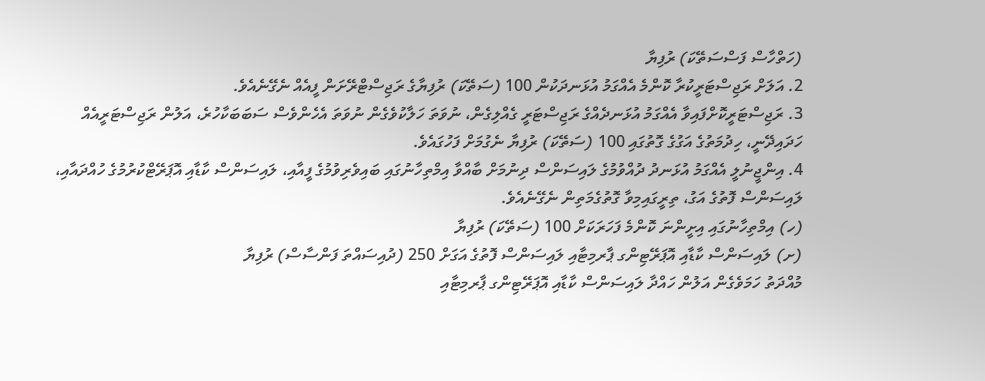(ހަތްހާސް ފަސްސަތޭކަ) ރުފިޔާ
2. އަލަށް ރަޖިސްޓަރީކުރާ ކޮންމެ އެއްގަމު އުޅަނދަކުން 100 (ސަތޭކަ) ރުފިޔާގެ ރަޖިސްޓްރޭށަން ފީއެއް ނެގޭނެއެވެ.
3. ރަޖިސްޓަރީކޮށްފައިވާ އެއްގަމު އުޅަނދެއްގެ ރަޖިސްޓަރީ ގެއްލިގެން، ނުވަތަ ހަލާކުވެގެން ނުވަތަ އެހެންވެސް ސަބަބަކާހުރެ، އަލުން ރަޖިސްޓަރީއެއް ހަދައިދޭނީ، ހިދުމަތުގެ އަގުގެ ގޮތުގައި 100 (ސަތޭކަ) ރުފިޔާ ނެގުމަށް ފަހުގައެވެ.
4. އިންޖީނުލީ އެއްގަމު އުޅަނދު ދުއްވުމުގެ ލައިސަންސް ދިނުމަށް ބާއްވާ އިމްތިހާނުގައި ބައިވެރިވުމުގެ ފީއާއި، ލައިސަންސް ކާޑާއި އޮޕަރޭޓްކުރުމުގެ ހުއްދައާއި، ލައިސަންސް ފޮތުގެ އަގު، ތިރީގައިމިވާ ގޮތުގެމަތިން ނެގޭނެއެވެ.
(ހ) އިމްތިހާނުގައި އިށީންނަ ކޮންމެ ފަހަރަކަށް 100 (ސަތޭކަ) ރުފިޔާ
(ށ) ލައިސަންސް ކާޑާއި އޮޕަރޭޓިންގ ޕާރމިޓާއި ލައިސަންސް ފޮތުގެ އަގަށް 250 (ދުއިސައްތަ ފަންސާސް) ރުފިޔާ
މުއްދަތު ހަމަވެގެން އަލުން ހައްދާ ލައިސަންސް ކާޑާއި އޮޕަރޭޓިންގ ޕާރމިޓާއި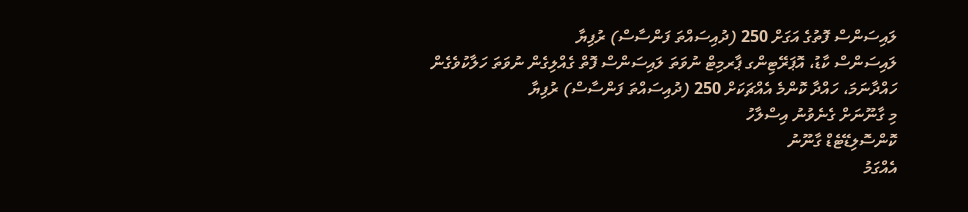ލައިސަންސް ފޮތުގެ އަގަށް 250 (ދުއިސައްތަ ފަންސާސް) ރުފިޔާ
ލައިސަންސް ކާޑު، އޮޕަރޭޓިންގ ޕާރމިޓް ނުވަތަ ލައިސަންސް ފޮތް ގެއްލިގެން ނުވަތަ ހަލާކުވެގެން ހައްދާނަމަ، ހައްދާ ކޮންމެ އެއްޗަކަށް 250 (ދުއިސައްތަ ފަންސާސް) ރުފިޔާ
މި ގާނޫނަށް ގެނެވުނު އިސްލާހު
ކޮންސޮލިޑޭޓެޑް ގާނޫނު
އެއްގަމު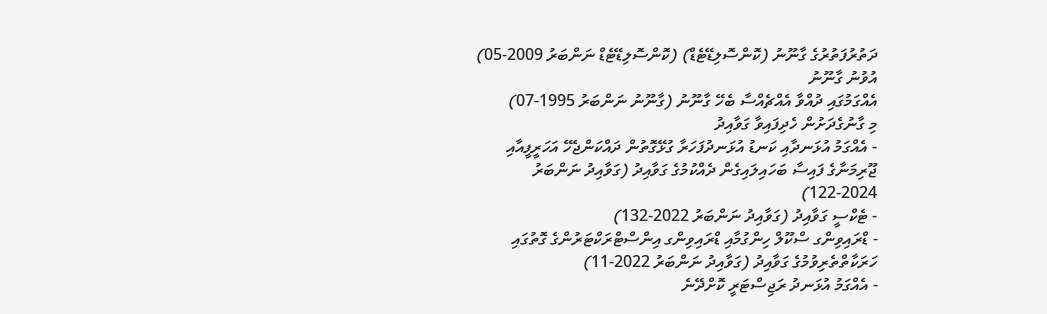ދަތުރުފަތުރުގެ ގާނޫނު (ކޮންސޮލިޑޭޓެޑް) (ކޮންސޮލިޑޭޓެޑް ނަންބަރު 2009-05)
އުވުނު ގާނޫނު
އެއްގަމުގައި ދުއްވާ އެއްޗެއްސާ ބެހޭ ގާނޫނު (ގާނޫނު ނަންބަރު 1995-07)
މި ގާނުގެދަށުން ހެދިފައިވާ ގަވާއިދު
- އެއްގަމު އުޅަނދާއި ކަނޑު އުޅަނދުފަހަރާ ގުޅޭގޮތުން ދައްކަންޖެހޭ އަހަރީފީއާއި ޖޫރިމަނާގެ ފައިސާ ބަހައިލައިގެން ދެއްކުމުގެ ގަވާއިދު (ގަވާއިދު ނަންބަރު 2024-122)
- ޓެކްސީ ގަވާއިދު (ގަވާއިދު ނަންބަރު 2022-132)
- ޑްރައިވިންގ ސްކޫލް ހިންގުމާއި ޑްރައިވިންގ އިންސްޓްރަކްޓަރުންގެ ގޮތުގައި ހަރަކާތްތެރިވުމުގެ ގަވާއިދު (ގަވާއިދު ނަންބަރު 2022-11)
- އެއްގަމު އުޅަނދު ރަޖިސްޓަރީ ކޮށްދޭނެ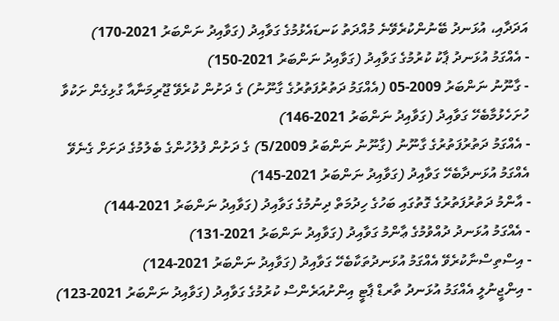އަދަދާއި، އުޅަނދު ބޭނުންކުރެވޭނެ މުއްދަތު ކަނޑައެޅުމުގެ ގަވާއިދު (ގަވާއިދު ނަންބަރު 2021-170)
- އެއްގަމު އުޅަނދު ޕާކު ކުރުމުގެ ގަވާއިދު (ގަވާއިދު ނަންބަރު 2021-150)
- ގާނޫނު ނަންބަރު 2009-05 (އެއްގަމު ދަތުރުފަތުރުގެ ގާނޫނު) ގެ ދަށުން ކުރެވޭ ޖޫރިމަނާއާ ގުޅިގެން ށަކުވާ ހުށަހެޅުމާބެހޭ ގަވާއިދު (ގަވާއިދު ނަންބަރު 2021-146)
- އެއްގަމު ދަތުރުފަތުރުގެ ގާނޫނު (ގާނޫނު ނަންބަރު 5/2009) ގެ ދަށުން ފުލުހުންގެ ބެލުމުގެ ދަށަށް ގެނެވޭ އެއްގަމު އުޅަނދާބެހޭ ގަވާއިދު (ގަވާއިދު ނަންބަރު 2021-145)
- އާންމު ދަތުރުފަތުރުގެ ގޮތުގައި ބަހުގެ ހިދުމަތް ދިނުމުގެ ގަވާއިދު (ގަވާއިދު ނަންބަރު 2021-144)
- އެއްގަމު އުޅަނދު ދުއްވުމުގެ ޢާންމު ގަވާއިދު (ގަވާއިދު ނަންބަރު 2021-131)
- އިސްތިސްނާކުރެވޭ އެއްގަމު އުޅަނދުތަކާބެހޭ ގަވާއިދު (ގަވާއިދު ނަންބަރު 2021-124)
- އިންޖީނުލީ އެއްގަމު އުޅަނދު ތާރޑް ޕާޓީ އިންށުއަރެންސް ކުރުމުގެ ގަވާއިދު (ގަވާއިދު ނަންބަރު 2021-123)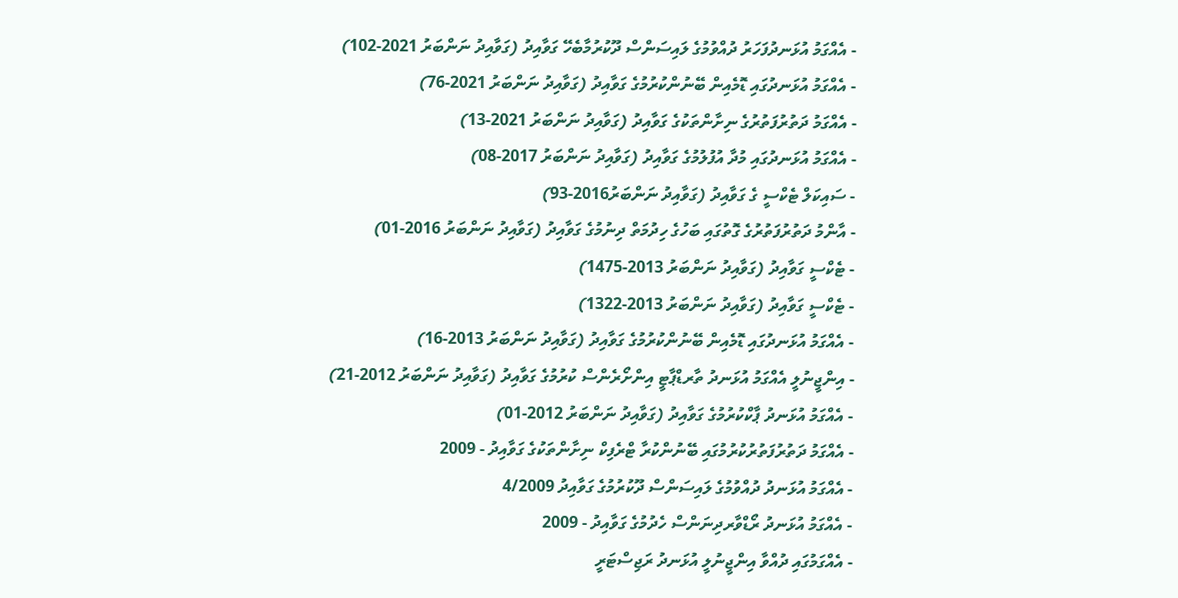- އެއްގަމު އުޅަނދުފަހަރު ދުއްވުމުގެ ލައިސަންސް ދޫކުރުމާބެހޭ ގަވާއިދު (ގަވާއިދު ނަންބަރު 2021-102)
- އެއްގަމު އުޅަނދުގައި ޑޮމެއިން ބޭނުންކުރުމުގެ ގަވާއިދު (ގަވާއިދު ނަންބަރު 2021-76)
- އެއްގަމު ދަތުރުފަތުރުގެ ނިށާންތަކުގެ ގަވާއިދު (ގަވާއިދު ނަންބަރު 2021-13)
- އެއްގަމު އުޅަނދުގައި މުދާ އުފުލުމުގެ ގަވާއިދު (ގަވާއިދު ނަންބަރު 2017-08)
- ސައިކަލް ޓެކްސީ ގެ ގަވާއިދު (ގަވާއިދު ނަންބަރު2016-93)
- އާންމު ދަތުރުފަތުރުގެ ގޮތުގައި ބަހުގެ ހިދުމަތް ދިނުމުގެ ގަވާއިދު (ގަވާއިދު ނަންބަރު 2016-01)
- ޓެކްސީ ގަވާއިދު (ގަވާއިދު ނަންބަރު 2013-1475)
- ޓެކްސީ ގަވާއިދު (ގަވާއިދު ނަންބަރު 2013-1322)
- އެއްގަމު އުޅަނދުގައި ޑޮމެއިން ބޭނުންކުރުމުގެ ގަވާއިދު (ގަވާއިދު ނަންބަރު 2013-16)
- އިންޖީނުލީ އެއްގަމު އުޅަނދު ތާރޑްޕާޓީ އިންށޯރެންސް ކުރުމުގެ ގަވާއިދު (ގަވާއިދު ނަންބަރު 2012-21)
- އެއްގަމު އުޅަނދު ޕާކްކުރުމުގެ ގަވާއިދު (ގަވާއިދު ނަންބަރު 2012-01)
- އެއްގަމު ދަތުރުފަތުރުކުރުމުގައި ބޭނުންކުރާ ޓްރެފިކް ނިށާންތަކުގެ ގަވާއިދު - 2009
- އެއްގަމު އުޅަނދު ދުއްވުމުގެ ލައިސަންސް ދޫކުރުމުގެ ގަވާއިދު 4/2009
- އެއްގަމު އުޅަނދު ރޯޑްވާރދިނަންސް ހެދުމުގެ ގަވާއިދު - 2009
- އެއްގަމުގައި ދުއްވާ އިންޖީނުލީ އުޅަނދު ރަޖިސްޓަރީ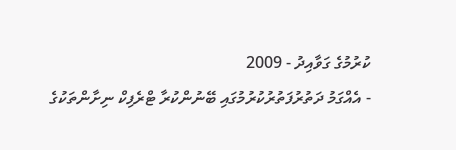ކުރުމުގެ ގަވާއިދު - 2009
- އެއްގަމު ދަތުރުފަތުރުކުރުމުގައި ބޭނުންކުރާ ޓްރެފިކް ނިށާންތަކުގެ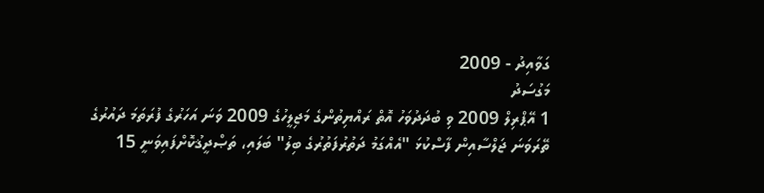ގަވާއިދު - 2009
މަގުސަދު
1 އޭޕްރިލް 2009 ވި ބުދަދުވަހު އޮތް ރައްޔިތުންގެ މަޖިލީހުގެ 2009 ވަނަ އަހަރުގެ ފުރަތަމަ ދައުރުގެ ތޭރަވަނަ ޖަލްސާއިން ފާސްކުޅަ "އެއްގަމު ދަތުރުފަތުރުގެ ބިލު" ބަލައި، ތަޞްދީޤުކޮށްފައިވަނީ 15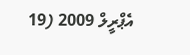އެޕްރީލް 2009 (19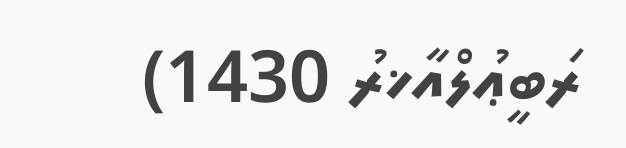ރަބީޢުލްއާޚރު 1430)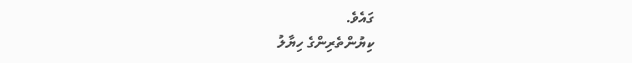ގައެވެ.
ކިޔުންތެރިންގެ ހިޔާލު